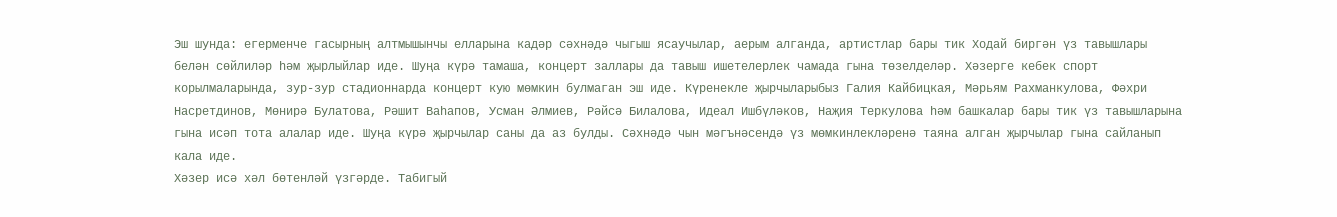Эш шунда: егерменче гасырның алтмышынчы елларына кадәр сәхнәдә чыгыш ясаучылар, аерым алганда, артистлар бары тик Ходай биргән үз тавышлары белән сөйлиләр һәм җырлыйлар иде. Шуңа күрә тамаша, концерт заллары да тавыш ишетелерлек чамада гына төзелделәр. Хәзерге кебек спорт корылмаларында, зур-зур стадионнарда концерт кую мөмкин булмаган эш иде. Күренекле җырчыларыбыз Галия Кайбицкая, Мәрьям Рахманкулова, Фәхри Насретдинов, Мөнирә Булатова, Рәшит Ваһапов, Усман Әлмиев, Рәйсә Билалова, Идеал Ишбүләков, Наҗия Теркулова һәм башкалар бары тик үз тавышларына гына исәп тота алалар иде. Шуңа күрә җырчылар саны да аз булды. Сәхнәдә чын мәгънәсендә үз мөмкинлекләренә таяна алган җырчылар гына сайланып кала иде.
Хәзер исә хәл бөтенләй үзгәрде. Табигый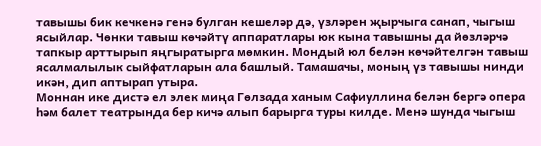тавышы бик кечкенә генә булган кешеләр дә, үзләрен җырчыга санап, чыгыш ясыйлар. Чөнки тавыш көчәйтү аппаратлары юк кына тавышны да йөзләрчә тапкыр арттырып яңгыратырга мөмкин. Мондый юл белән көчәйтелгән тавыш ясалмалылык сыйфатларын ала башлый. Тамашачы, моның үз тавышы нинди икән, дип аптырап утыра.
Моннан ике дистә ел элек миңа Гөлзада ханым Сафиуллина белән бергә опера һәм балет театрында бер кичә алып барырга туры килде. Менә шунда чыгыш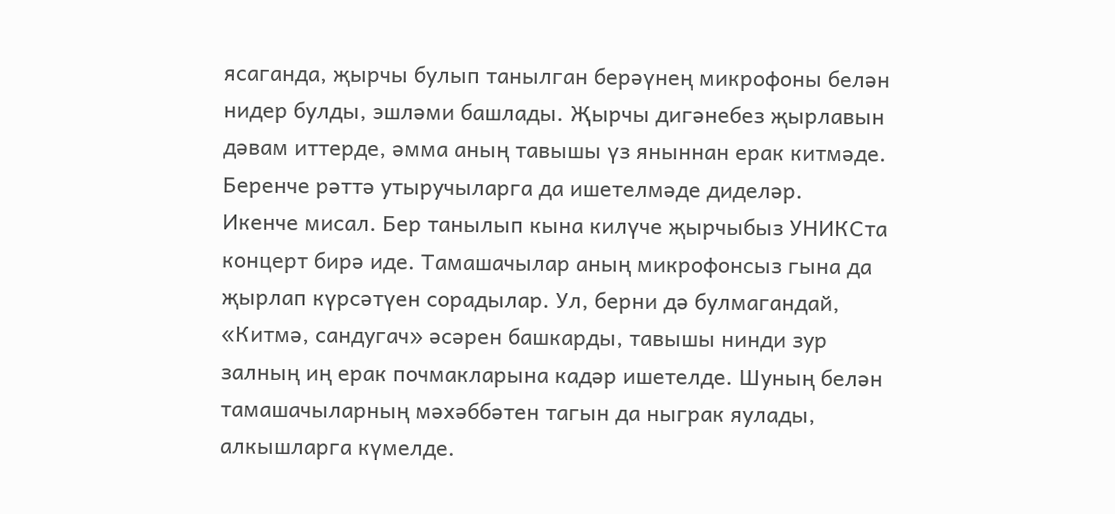ясаганда, җырчы булып танылган берәүнең микрофоны белән нидер булды, эшләми башлады. Җырчы дигәнебез җырлавын дәвам иттерде, әмма аның тавышы үз яныннан ерак китмәде. Беренче рәттә утыручыларга да ишетелмәде диделәр.
Икенче мисал. Бер танылып кына килүче җырчыбыз УНИКСта концерт бирә иде. Тамашачылар аның микрофонсыз гына да җырлап күрсәтүен сорадылар. Ул, берни дә булмагандай, «Китмә, сандугач» әсәрен башкарды, тавышы нинди зур залның иң ерак почмакларына кадәр ишетелде. Шуның белән тамашачыларның мәхәббәтен тагын да ныграк яулады, алкышларга күмелде.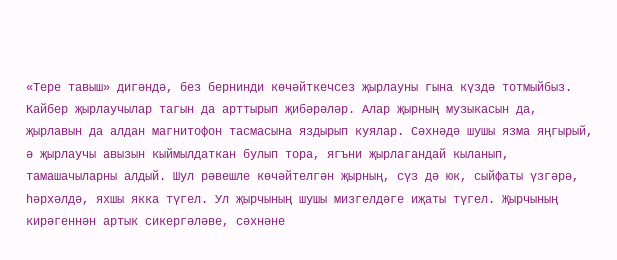«Тере тавыш» дигәндә, без бернинди көчәйткечсез җырлауны гына күздә тотмыйбыз. Кайбер җырлаучылар тагын да арттырып җибәрәләр. Алар җырның музыкасын да, җырлавын да алдан магнитофон тасмасына яздырып куялар. Сәхнәдә шушы язма яңгырый, ә җырлаучы авызын кыймылдаткан булып тора, ягъни җырлагандай кыланып, тамашачыларны алдый. Шул рәвешле көчәйтелгән җырның, сүз дә юк, сыйфаты үзгәрә, һәрхәлдә, яхшы якка түгел. Ул җырчының шушы мизгелдәге иҗаты түгел. Җырчының кирәгеннән артык сикергәләве, сәхнәне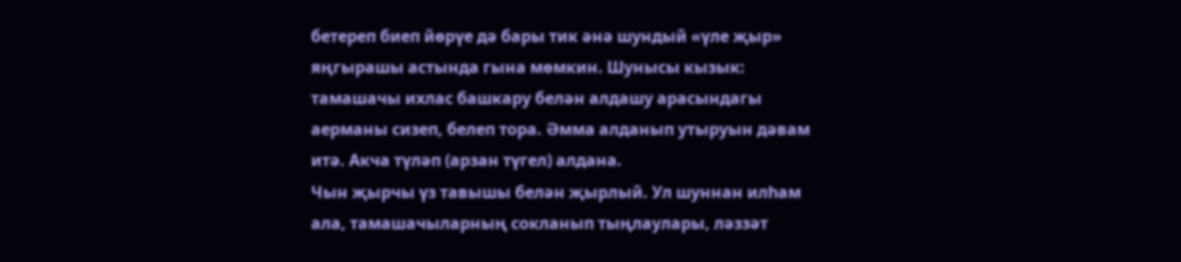бетереп биеп йөрүе дә бары тик әнә шундый «үле җыр» яңгырашы астында гына мөмкин. Шунысы кызык: тамашачы ихлас башкару белән алдашу арасындагы аерманы сизеп, белеп тора. Әмма алданып утыруын дәвам итә. Акча түләп (арзан түгел) алдана.
Чын җырчы үз тавышы белән җырлый. Ул шуннан илһам ала, тамашачыларның сокланып тыңлаулары, ләззәт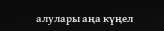алулары аңа күңел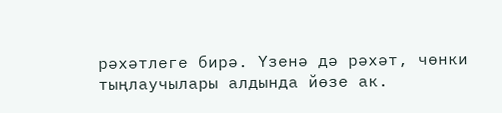рәхәтлеге бирә. Үзенә дә рәхәт, чөнки тыңлаучылары алдында йөзе ак.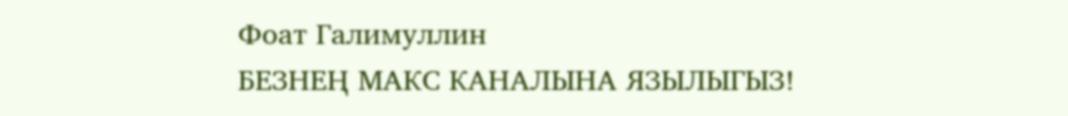Фоат Галимуллин
БЕЗНЕҢ МАКС КАНАЛЫНА ЯЗЫЛЫГЫЗ!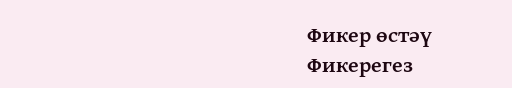Фикер өстәү
Фикерегез